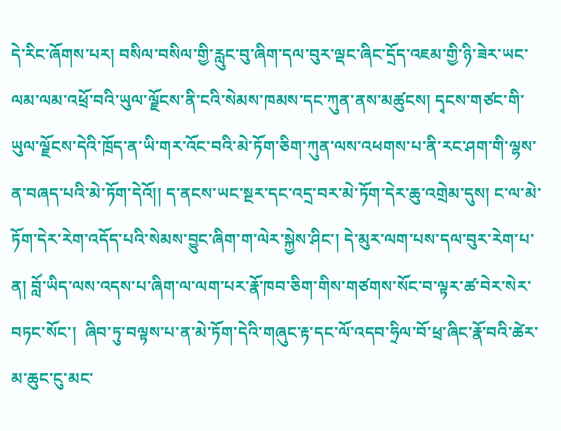དེ་རིང་ཞོགས་པར། བསིལ་བསིལ་གྱི་རླུང་བུ་ཞིག་དལ་བུར་ལྡང་ཞིང་དྲོད་འཇམ་གྱི་ཉི་ཟེར་ཡང་ལམ་ལམ་འཕྲོ་བའི་ཡུལ་ལྗོངས་ནི་ངའི་སེམས་ཁམས་དང་ཀུན་ནས་མཚུངས། དྭངས་གཙང་གི་ཡུལ་ལྗོངས་དེའི་ཁྲོད་ན་ཡི་གར་འོང་བའི་མེ་ཏོག་ཅིག་ཀུན་ལས་འཕགས་པ་ནི་རང་ཤག་གི་ལྷས་ན་བཞད་པའི་མེ་ཏོག་དེའོ།། ད་ནངས་ཡང་སྔར་དང་འདྲ་བར་མེ་ཏོག་དེར་ཆུ་འགྲེམ་དུས། ང་ལ་མེ་ཏོག་དེར་རེག་འདོད་པའི་སེམས་བྱུང་ཞིག་ག་ལེར་སྐྱེས་ཤིང་། དེ་མུར་ལག་པས་དལ་བུར་རེག་པ་ན། བློ་ཡིད་ལས་འདས་པ་ཞིག་ལ་ལག་པར་རྣོ་ཁབ་ཅིག་གིས་གཙགས་སོང་བ་ལྟར་ཚ་བེར་སེར་བཏང་སོང་།  ཞིབ་ཏུ་བལྟས་པ་ན་མེ་ཏོག་དེའི་གཞུང་རྟ་དང་ལོ་འདབ་ཧྲིལ་བོ་ཕྲ་ཞིང་རྣོ་བའི་ཚེར་མ་ཆུང་ངུ་མང་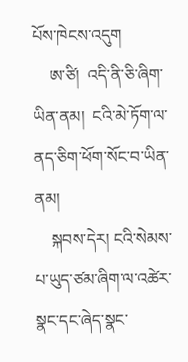པོས་ཁེངས་འདུག
    ཨ་ཙི།  འདི་ནི་ཅི་ཞིག་ཡིན་ནམ།  ངའི་མེ་ཏོག་ལ་ནད་ཅིག་ཕོག་སོང་བ་ཡིན་ནམ།
    སྐབས་དེར། ངའི་སེམས་པ་ཡུད་ཙམ་ཞིག་ལ་འཚེར་སྣང་དང་ཞེད་སྣང་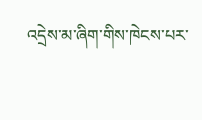འདྲེས་མ་ཞིག་གིས་ཁེངས་པར་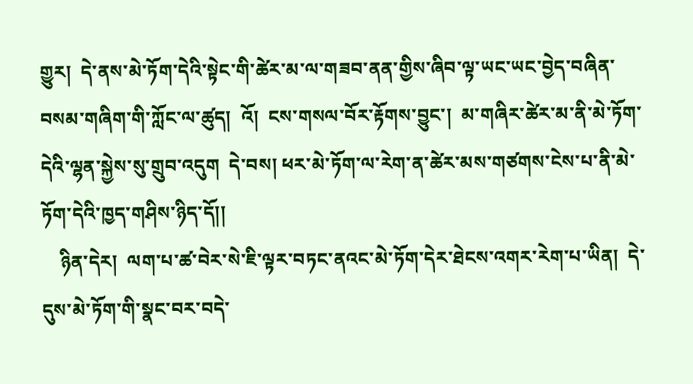གྱུར།  དེ་ནས་མེ་ཏོག་དེའི་སྟེང་གི་ཚེར་མ་ལ་གཟབ་ནན་གྱིས་ཞིབ་ལྟ་ཡང་ཡང་བྱེད་བཞིན་བསམ་གཞིག་གི་ཀློང་ལ་ཚུད།  འོ།  ངས་གསལ་བོར་རྟོགས་བྱུང་།  མ་གཞིར་ཚེར་མ་ནི་མེ་ཏོག་དེའི་ལྷན་སྐྱེས་སུ་གྲུབ་འདུག  དེ་བས། ཕར་མེ་ཏོག་ལ་རེག་ན་ཚེར་མས་གཙགས་ངེས་པ་ནི་མེ་ཏོག་དེའི་ཁྱད་གཤིས་ཉིད་དོ།།
    ཉིན་དེར།  ལག་པ་ཚ་བེར་སེ་ཇི་ལྟར་བཏང་ནའང་མེ་ཏོག་དེར་ཐེངས་འགར་རེག་པ་ཡིན།  དེ་དུས་མེ་ཏོག་གི་སྣང་བར་བདེ་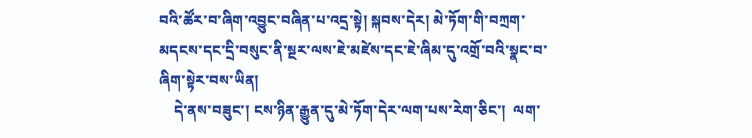བའི་ཚོར་བ་ཞིག་འབྱུང་བཞིན་པ་འདྲ་སྟེ། སྐབས་དེར། མེ་ཏོག་གི་བཀྲག་མདངས་དང་དྲི་བསུང་ནི་སྔར་ལས་ཇེ་མཛེས་དང་ཇེ་ཞིམ་དུ་འགྲོ་བའི་སྣང་བ་ཞིག་སྟེར་བས་ཡིན།
    དེ་ནས་བཟུང་། ངས་ཉིན་རྒྱུན་དུ་མེ་ཏོག་དེར་ལག་པས་རེག་ཅིང་།  ལག་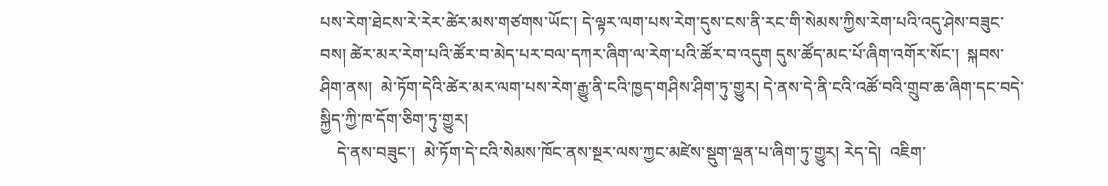པས་རེག་ཐེངས་རེ་རེར་ཚེར་མས་གཙགས་ཡོང་། དེ་ལྟར་ལག་པས་རེག་དུས་ངས་ནི་རང་གི་སེམས་ཀྱིས་རེག་པའི་འདུ་ཤེས་བཟུང་བས། ཚེར་མར་རེག་པའི་ཚོར་བ་མེད་པར་བལ་དཀར་ཞིག་ལ་རེག་པའི་ཚོར་བ་འདུག དུས་ཚོད་མང་པོ་ཞིག་འགོར་སོང་།  སྐབས་ཤིག་ནས།  མེ་ཏོག་དེའི་ཚེར་མར་ལག་པས་རེག་རྒྱུ་ནི་ངའི་ཁྱད་གཤིས་ཤིག་ཏུ་གྱུར། དེ་ནས་དེ་ནི་ངའི་འཚོ་བའི་གྲུབ་ཆ་ཞིག་དང་བདེ་སྐྱིད་ཀྱི་ཁ་དོག་ཅིག་ཏུ་གྱུར།
    དེ་ནས་བཟུང་།  མེ་ཏོག་དེ་ངའི་སེམས་ཁོང་ནས་སྔར་ལས་ཀྱང་མཛེས་སྡུག་ལྡན་པ་ཞིག་ཏུ་གྱུར། རེད་དེ།  འཇིག་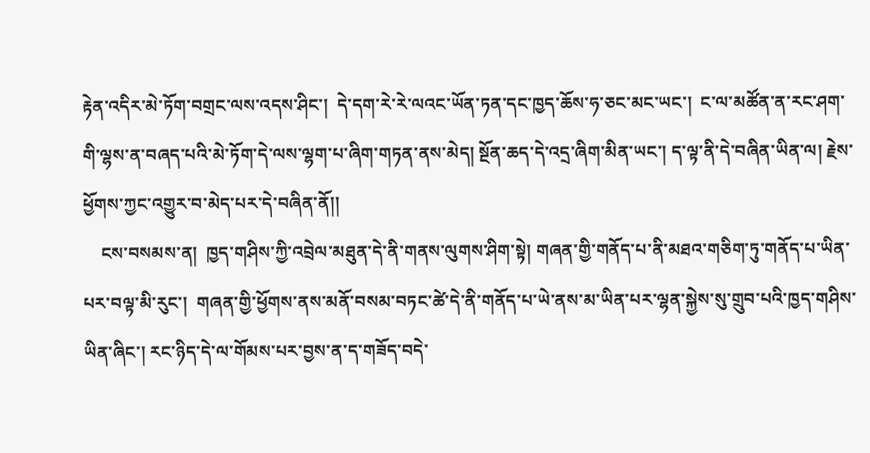རྟེན་འདིར་མེ་ཏོག་བགྲང་ལས་འདས་ཤིང་།  དེ་དག་རེ་རེ་ལའང་ཡོན་ཏན་དང་ཁྱད་ཆོས་ཧ་ཅང་མང་ཡང་།  ང་ལ་མཚོན་ན་རང་ཤག་གི་ལྷས་ན་བཞད་པའི་མེ་ཏོག་དེ་ལས་ལྷག་པ་ཞིག་གཏན་ནས་མེད། སྔོན་ཆད་དེ་འདྲ་ཞིག་མིན་ཡང་། ད་ལྟ་ནི་དེ་བཞིན་ཡིན་ལ། རྗེས་ཕྱོགས་ཀྱང་འགྱུར་བ་མེད་པར་དེ་བཞིན་ནོ།།
    ངས་བསམས་ན།  ཁྱད་གཤིས་ཀྱི་འབྲེལ་མཐུན་དེ་ནི་གནས་ལུགས་ཤིག་སྟེ། གཞན་གྱི་གནོད་པ་ནི་མཐའ་གཅིག་ཏུ་གནོད་པ་ཡིན་པར་བལྟ་མི་རུང་།  གཞན་གྱི་ཕྱོགས་ནས་མནོ་བསམ་བཏང་ཚེ་དེ་ནི་གནོད་པ་ཡེ་ནས་མ་ཡིན་པར་ལྷན་སྐྱེས་སུ་གྲུབ་པའི་ཁྱད་གཤིས་ཡིན་ཞིང་། རང་ཉིད་དེ་ལ་གོམས་པར་བྱས་ན་ད་གཟོད་བདེ་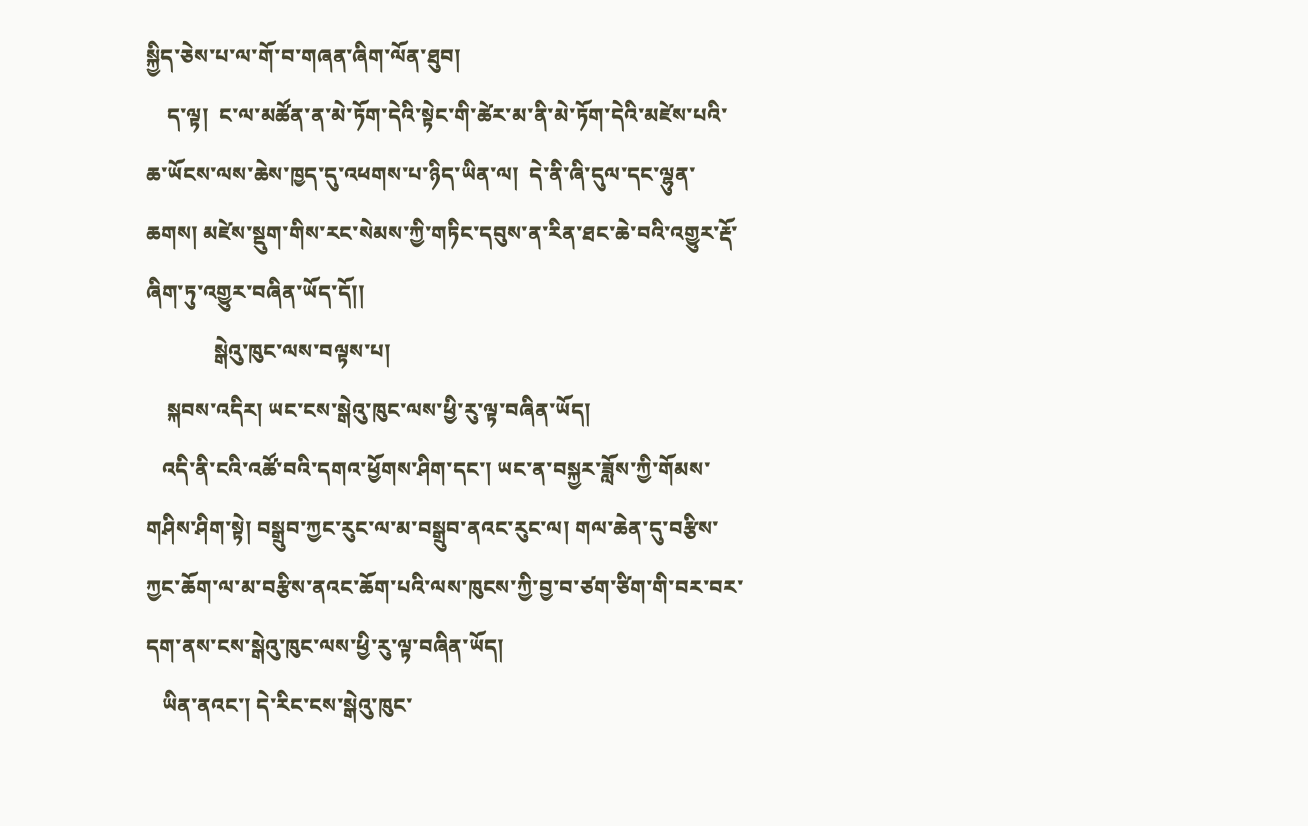སྐྱིད་ཅེས་པ་ལ་གོ་བ་གཞན་ཞིག་ལོན་ཐུབ།
    ད་ལྟ།  ང་ལ་མཚོན་ན་མེ་ཏོག་དེའི་སྟེང་གི་ཚེར་མ་ནི་མེ་ཏོག་དེའི་མཛེས་པའི་ཆ་ཡོངས་ལས་ཆེས་ཁྱད་དུ་འཕགས་པ་ཉིད་ཡིན་ལ།  དེ་ནི་ཞི་དུལ་དང་ལྷུན་ཆགས། མཛེས་སྡུག་གིས་རང་སེམས་ཀྱི་གཏིང་དབུས་ན་རིན་ཐང་ཆེ་བའི་འགྱུར་རྡོ་ཞིག་ཏུ་འགྱུར་བཞིན་ཡོད་དོ།།
             སྒེའུ་ཁུང་ལས་བལྟས་པ།
    སྐབས་འདིར། ཡང་ངས་སྒེའུ་ཁུང་ལས་ཕྱི་རུ་ལྟ་བཞིན་ཡོད།
   འདི་ནི་ངའི་འཚོ་བའི་དགའ་ཕྱོགས་ཤིག་དང་། ཡང་ན་བསྐྱར་ཟློས་ཀྱི་གོམས་གཤིས་ཤིག་སྟེ། བསྒྲུབ་ཀྱང་རུང་ལ་མ་བསྒྲུབ་ནའང་རུང་ལ། གལ་ཆེན་དུ་བརྩིས་ཀྱང་ཆོག་ལ་མ་བརྩིས་ནའང་ཆོག་པའི་ལས་ཁུངས་ཀྱི་བྱ་བ་ཙག་ཙིག་གི་བར་བར་དག་ནས་ངས་སྒེའུ་ཁུང་ལས་ཕྱི་རུ་ལྟ་བཞིན་ཡོད།
   ཡིན་ནའང་། དེ་རིང་ངས་སྒེའུ་ཁུང་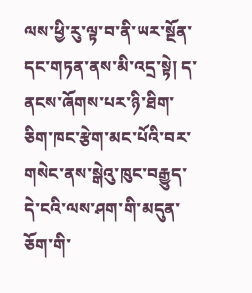ལས་ཕྱི་རུ་ལྟ་བ་ནི་ཡར་སྔོན་དང་གཏན་ནས་མི་འདྲ་སྟེ། ད་ནངས་ཞོགས་པར་ཉི་ཐིག་ཅིག་ཁང་རྩེག་མང་པོའི་བར་གསེང་ནས་སྒེའུ་ཁུང་བརྒྱུད་དེ་ངའི་ལས་ཤག་གི་མདུན་ཅོག་གི་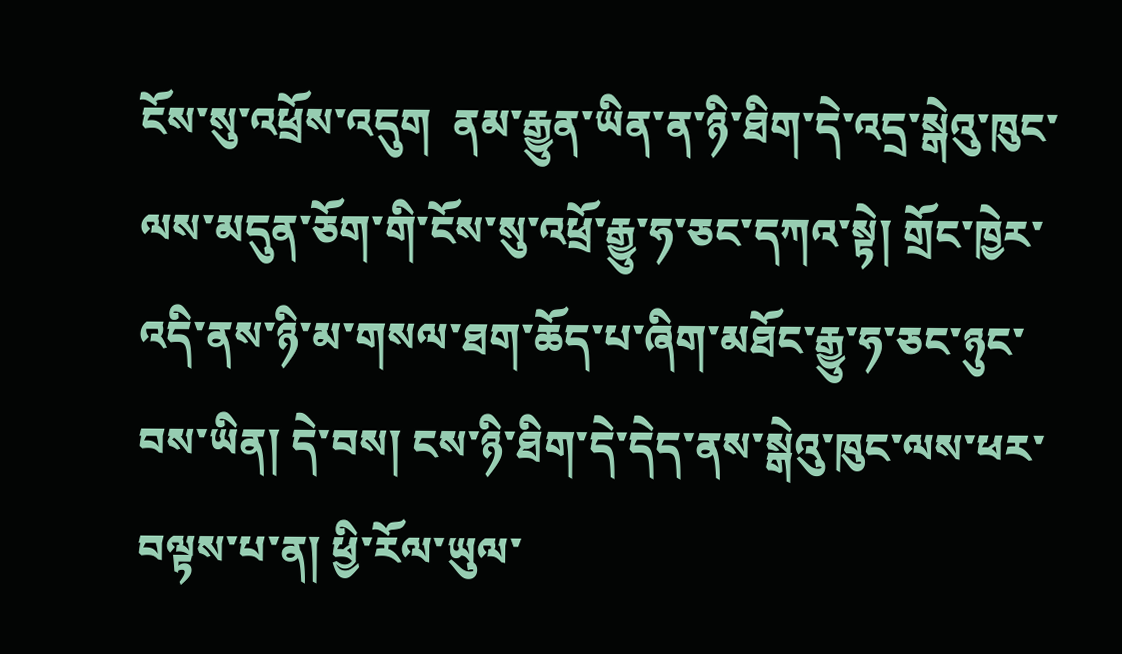ངོས་སུ་འཕྲོས་འདུག  ནམ་རྒྱུན་ཡིན་ན་ཉི་ཐིག་དེ་འདྲ་སྒེའུ་ཁུང་ལས་མདུན་ཅོག་གི་ངོས་སུ་འཕྲོ་རྒྱུ་ཧ་ཅང་དཀའ་སྟེ། གྲོང་ཁྱེར་འདི་ནས་ཉི་མ་གསལ་ཐག་ཆོད་པ་ཞིག་མཐོང་རྒྱུ་ཧ་ཅང་ཉུང་བས་ཡིན། དེ་བས། ངས་ཉི་ཐིག་དེ་དེད་ནས་སྒེའུ་ཁུང་ལས་ཕར་བལྟས་པ་ན། ཕྱི་རོལ་ཡུལ་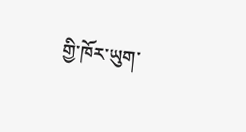གྱི་ཁོར་ཡུག་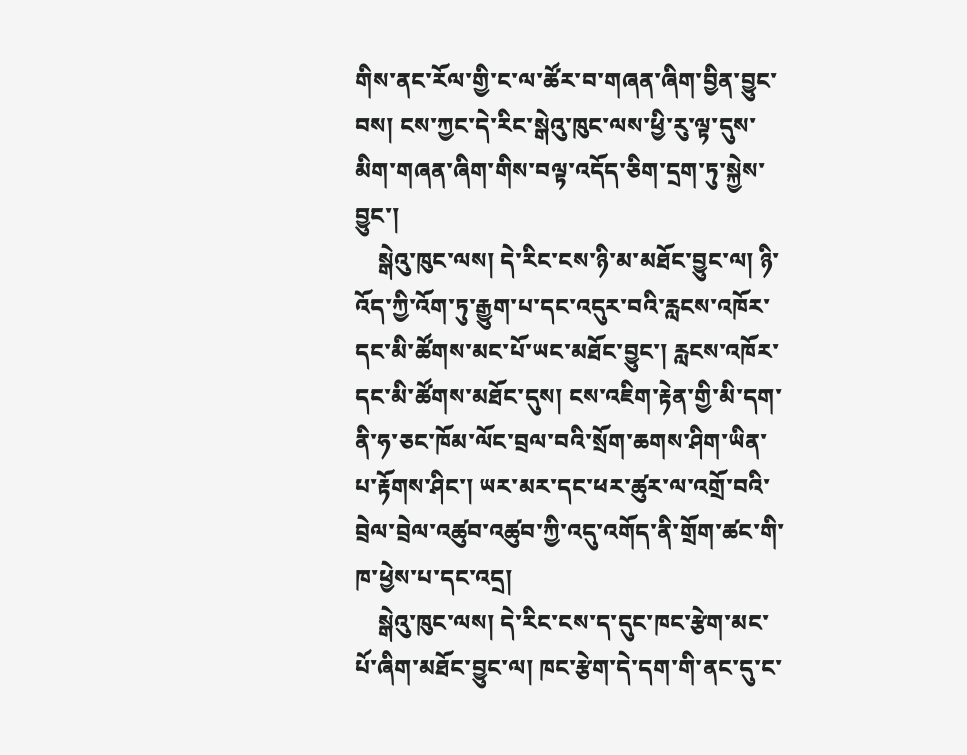གིས་ནང་རོལ་གྱི་ང་ལ་ཚོར་བ་གཞན་ཞིག་བྱིན་བྱུང་བས། ངས་ཀྱང་དེ་རིང་སྒེའུ་ཁུང་ལས་ཕྱི་རུ་ལྟ་དུས་མིག་གཞན་ཞིག་གིས་བལྟ་འདོད་ཅིག་དྲག་ཏུ་སྐྱེས་བྱུང་།
    སྒེའུ་ཁུང་ལས། དེ་རིང་ངས་ཉི་མ་མཐོང་བྱུང་ལ། ཉི་འོད་ཀྱི་འོག་ཏུ་རྒྱུག་པ་དང་འདུར་བའི་རླངས་འཁོར་དང་མི་ཚོགས་མང་པོ་ཡང་མཐོང་བྱུང་། རླངས་འཁོར་དང་མི་ཚོགས་མཐོང་དུས། ངས་འཇིག་རྟེན་གྱི་མི་དག་ནི་ཧ་ཅང་ཁོམ་ལོང་བྲལ་བའི་སྲོག་ཆགས་ཤིག་ཡིན་པ་རྟོགས་ཤིང་། ཡར་མར་དང་ཕར་ཚུར་ལ་འགྲོ་བའི་བྲེལ་བྲེལ་འཚུབ་འཚུབ་ཀྱི་འདུ་འགོད་ནི་གྲོག་ཚང་གི་ཁ་ཕྱེས་པ་དང་འདྲ།
    སྒེའུ་ཁུང་ལས། དེ་རིང་ངས་ད་དུང་ཁང་རྩེག་མང་པོ་ཞིག་མཐོང་བྱུང་ལ། ཁང་རྩེག་དེ་དག་གི་ནང་དུ་ང་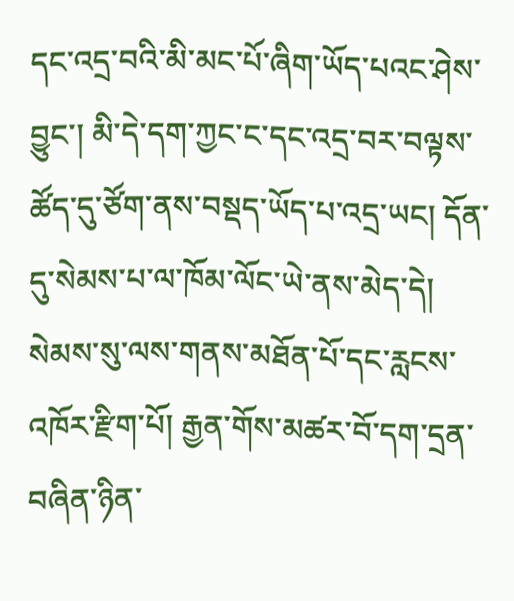དང་འདྲ་བའི་མི་མང་པོ་ཞིག་ཡོད་པའང་ཤེས་བྱུང་། མི་དེ་དག་ཀྱང་ང་དང་འདྲ་བར་བལྟས་ཚོད་དུ་ཙོག་ནས་བསྡད་ཡོད་པ་འདྲ་ཡང། དོན་དུ་སེམས་པ་ལ་ཁོམ་ལོང་ཡེ་ནས་མེད་དེ། སེམས་སུ་ལས་གནས་མཐོན་པོ་དང་རླངས་འཁོར་རྫིག་པོ། རྒྱན་གོས་མཚར་བོ་དག་དྲན་བཞིན་ཉིན་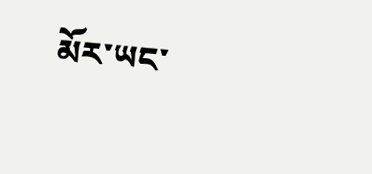མོར་ཡང་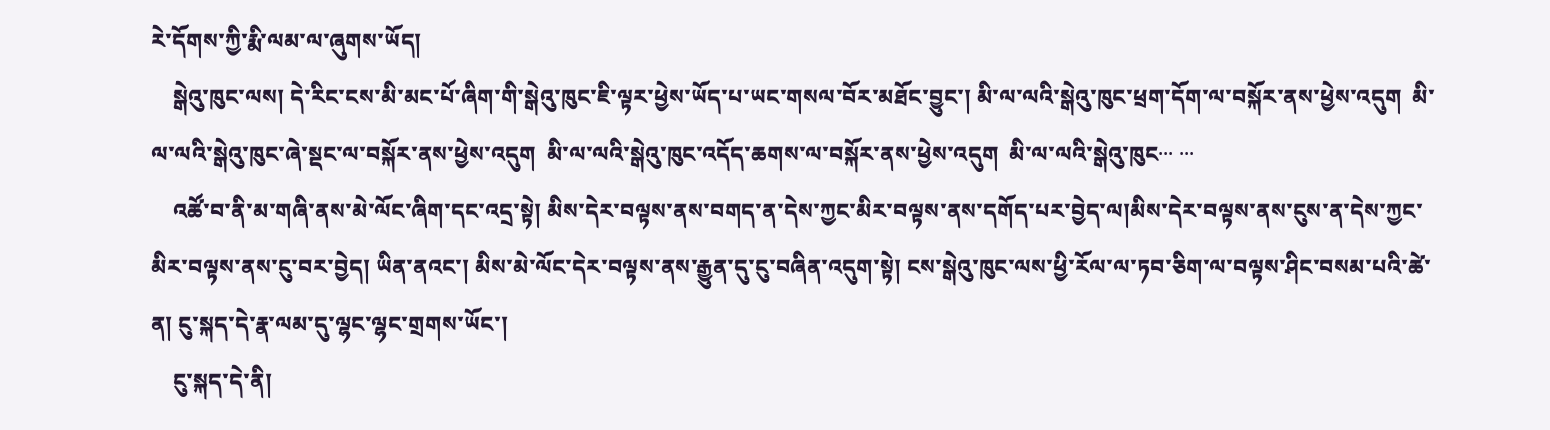རེ་དོགས་ཀྱི་རྨི་ལམ་ལ་ཞུགས་ཡོད།
    སྒེའུ་ཁུང་ལས། དེ་རིང་ངས་མི་མང་པོ་ཞིག་གི་སྒེའུ་ཁུང་ཇི་ལྟར་ཕྱེས་ཡོད་པ་ཡང་གསལ་བོར་མཐོང་བྱུང་། མི་ལ་ལའི་སྒེའུ་ཁུང་ཕྲག་དོག་ལ་བསྐོར་ནས་ཕྱེས་འདུག  མི་ལ་ལའི་སྒེའུ་ཁུང་ཞེ་སྡང་ལ་བསྐོར་ནས་ཕྱེས་འདུག  མི་ལ་ལའི་སྒེའུ་ཁུང་འདོད་ཆགས་ལ་བསྐོར་ནས་ཕྱེས་འདུག  མི་ལ་ལའི་སྒེའུ་ཁུང··· ···
    འཚོ་བ་ནི་མ་གཞི་ནས་མེ་ལོང་ཞིག་དང་འདྲ་སྟེ། མིས་དེར་བལྟས་ནས་བགད་ན་དེས་ཀྱང་མིར་བལྟས་ནས་དགོད་པར་བྱེད་ལ།མིས་དེར་བལྟས་ནས་ངུས་ན་དེས་ཀྱང་མིར་བལྟས་ནས་ངུ་བར་བྱེད། ཡིན་ནའང་། མིས་མེ་ལོང་དེར་བལྟས་ནས་རྒྱུན་དུ་ངུ་བཞིན་འདུག་སྟེ། ངས་སྒེའུ་ཁུང་ལས་ཕྱི་རོལ་ལ་ཏབ་ཅིག་ལ་བལྟས་ཤིང་བསམ་པའི་ཚེ་ན། ངུ་སྐད་དེ་རྣ་ལམ་དུ་ལྷང་ལྷང་གྲགས་ཡོང་།
    ངུ་སྐད་དེ་ནི།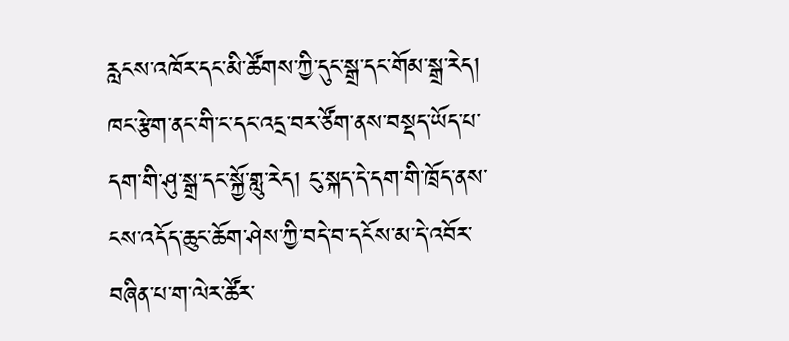རླངས་འཁོར་དང་མི་ཚོགས་ཀྱི་དུང་སྒྲ་དང་གོམ་སྒྲ་རེད། ཁང་རྩེག་ནང་གི་ང་དང་འདྲ་བར་ཙོག་ནས་བསྡད་ཡོད་པ་དག་གི་ཤུ་སྒྲ་དང་སྐྱོ་གླུ་རེད། ངུ་སྐད་དེ་དག་གི་ཁྲོད་ནས་ངས་འདོད་ཆུང་ཆོག་ཤེས་ཀྱི་བདེ་བ་དངོས་མ་དེ་འབོར་བཞིན་པ་ག་ལེར་ཚོར་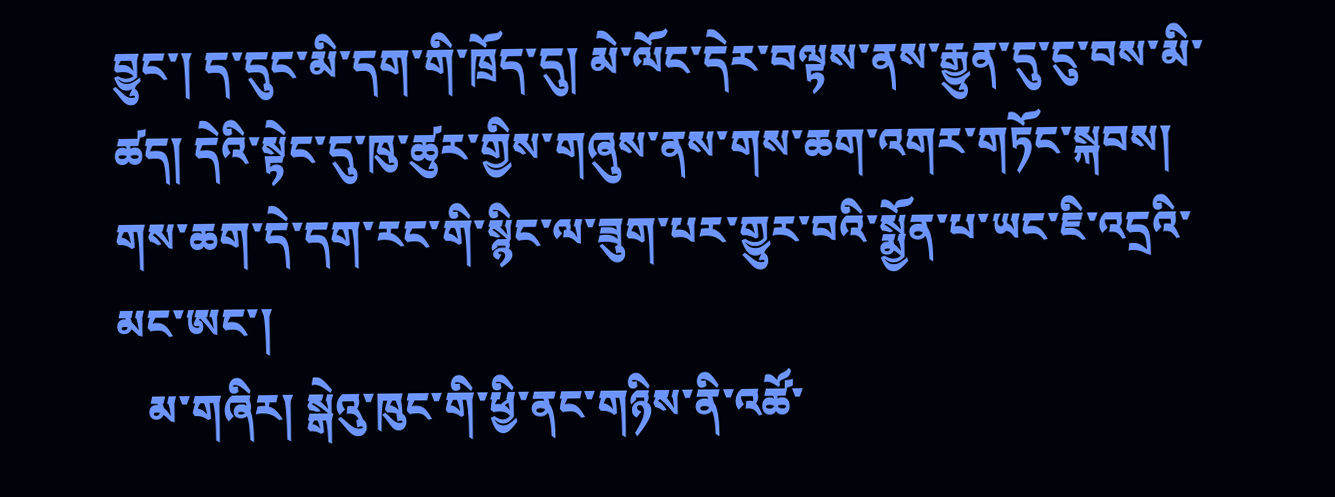བྱུང་། ད་དུང་མི་དག་གི་ཁྲོད་དུ། མེ་ལོང་དེར་བལྟས་ནས་རྒྱུན་དུ་ངུ་བས་མི་ཚད། དེའི་སྟེང་དུ་ཁུ་ཚུར་གྱིས་གཞུས་ནས་གས་ཆག་འགར་གཏོང་སྐབས། གས་ཆག་དེ་དག་རང་གི་སྙིང་ལ་ཟུག་པར་གྱུར་བའི་སྨྱོན་པ་ཡང་ཇི་འདྲའི་མང་ཨང་།
   མ་གཞིར། སྒེའུ་ཁུང་གི་ཕྱི་ནང་གཉིས་ནི་འཚོ་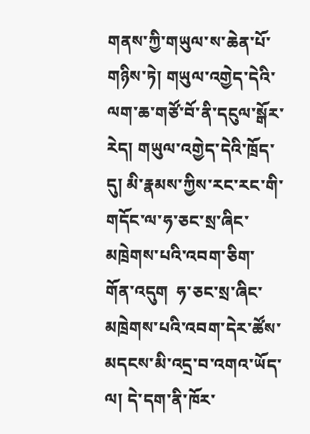གནས་ཀྱི་གཡུལ་ས་ཆེན་པོ་གཉིས་ཏེ། གཡུལ་འགྱེད་དེའི་ལག་ཆ་གཙོ་བོ་ནི་དངུལ་སྒོར་རེད། གཡུལ་འགྱེད་དེའི་ཁྲོད་དུ། མི་རྣམས་ཀྱིས་རང་རང་གི་གདོང་ལ་ཧ་ཅང་སྲ་ཞིང་མཁྲེགས་པའི་འབག་ཅིག་གོན་འདུག  ཧ་ཅང་སྲ་ཞིང་མཁྲེགས་པའི་འབག་དེར་ཚོས་མདངས་མི་འདྲ་བ་འགའ་ཡོད་ལ། དེ་དག་ནི་ཁོར་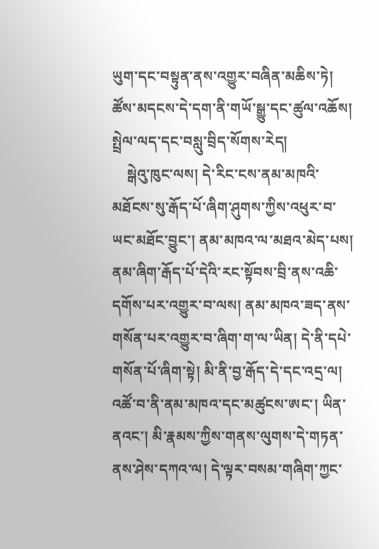ཡུག་དང་བསྟུན་ནས་འགྱུར་བཞིན་མཆིས་ཏེ། ཚོས་མདངས་དེ་དག་ནི་གཡོ་སྒྱུ་དང་ཚུལ་འཆོས། སྤྲེལ་ལད་དང་བསླུ་བྲིད་སོགས་རེད།
    སྒེའུ་ཁུང་ལས། དེ་རིང་ངས་ནམ་མཁའི་མཐོངས་སུ་རྒོད་པོ་ཞིག་ཤུགས་ཀྱིས་འཕུར་བ་ཡང་མཐོང་བྱུང་། ནམ་མཁའ་ལ་མཐའ་མེད་པས། ནམ་ཞིག་རྒོད་པོ་དེའི་རང་སྟོབས་བྲི་ནས་འཆི་དགོས་པར་འགྱུར་བ་ལས། ནམ་མཁའ་ཟད་ནས་གསོན་པར་འགྱུར་བ་ཞིག་ག་ལ་ཡིན། དེ་ནི་དཔེ་གསོན་པོ་ཞིག་སྟེ། མི་ནི་བྱ་རྒོད་དེ་དང་འདྲ་ལ། འཚོ་བ་ནི་ནམ་མཁའ་དང་མཚུངས་ཨང་། ཡིན་ནའང་། མི་རྣམས་ཀྱིས་གནས་ལུགས་དེ་གཏན་ནས་ཤེས་དཀའ་ལ། དེ་ལྟར་བསམ་གཞིག་ཀྱང་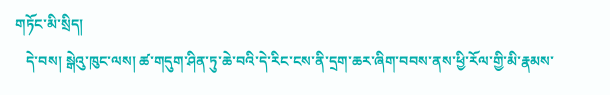གཏོང་མི་སྲིད།
   དེ་བས། སྒེའུ་ཁུང་ལས། ཚ་གདུག་ཤིན་ཏུ་ཆེ་བའི་དེ་རིང་ངས་ནི་དྲག་ཆར་ཞིག་བབས་ནས་ཕྱི་རོལ་གྱི་མི་རྣམས་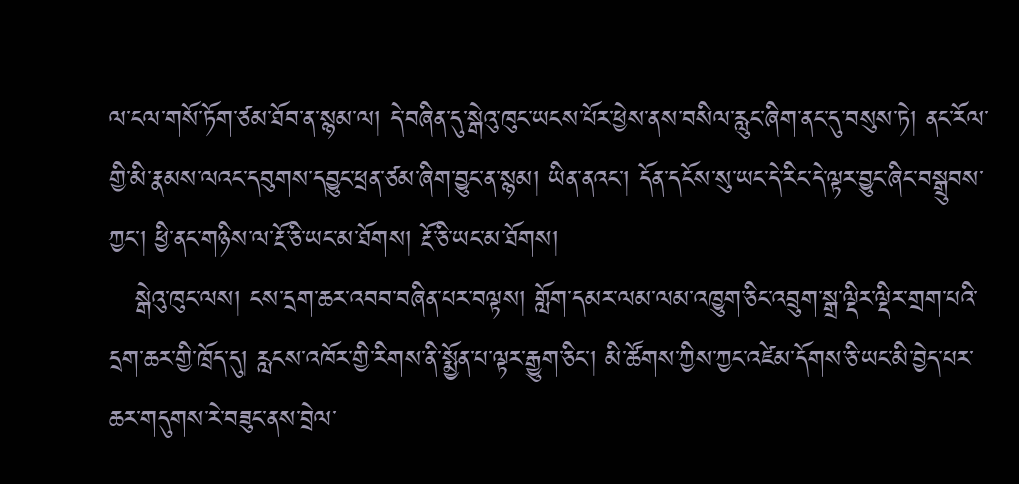ལ་ངལ་གསོ་ཏོག་ཙམ་ཐོབ་ན་སྙམ་ལ། དེ་བཞིན་དུ་སྒེའུ་ཁུང་ཡངས་པོར་ཕྱེས་ནས་བསིལ་རླུང་ཞིག་ནང་དུ་བསུས་ཏེ། ནང་རོལ་གྱི་མི་རྣམས་ལའང་དབུགས་དབྱུང་ཕྲན་ཙམ་ཞིག་བྱུང་ན་སྙམ། ཡིན་ནའང་། དོན་དངོས་སུ་ཡང་དེ་རིང་དེ་ལྟར་བྱུང་ཞིང་བསྒྲུབས་ཀྱང་། ཕྱི་ནང་གཉིས་ལ་རྔོ་ཅི་ཡང་མ་ཐོགས། རྔོ་ཅི་ཡང་མ་ཐོགས།
   སྒེའུ་ཁུང་ལས། ངས་དྲག་ཆར་འབབ་བཞིན་པར་བལྟས། གློག་དམར་ལམ་ལམ་འཁྱུག་ཅིང་འབྲུག་སྒྲ་ལྡིར་ལྡིར་གྲག་པའི་དྲག་ཆར་གྱི་ཁྲོད་དུ། རླངས་འཁོར་གྱི་རིགས་ནི་སྨྱོན་པ་ལྟར་རྒྱུག་ཅིང་། མི་ཚོགས་ཀྱིས་ཀྱང་འཛེམ་དོགས་ཅི་ཡང་མི་བྱེད་པར་ཆར་གདུགས་རེ་བཟུང་ནས་བྲེལ་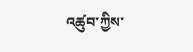འཚུབ་ཀྱིས་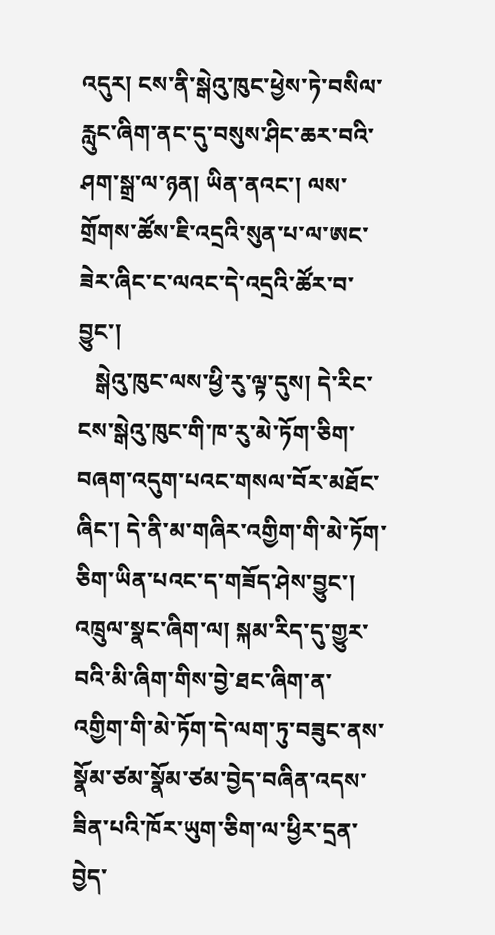འདུར། ངས་ནི་སྒེའུ་ཁུང་ཕྱེས་ཏེ་བསིལ་རླུང་ཞིག་ནང་དུ་བསུས་ཤིང་ཆར་བའི་ཤག་སྒྲ་ལ་ཉན། ཡིན་ནའང་། ལས་གྲོགས་ཚོས་ཇི་འདྲའི་སུན་པ་ལ་ཨང་ཟེར་ཞིང་ང་ལའང་དེ་འདྲའི་ཚོར་བ་བྱུང་།
   སྒེའུ་ཁུང་ལས་ཕྱི་རུ་ལྟ་དུས། དེ་རིང་ངས་སྒེའུ་ཁུང་གི་ཁ་རུ་མེ་ཏོག་ཅིག་བཞག་འདུག་པའང་གསལ་བོར་མཐོང་ཞིང་། དེ་ནི་མ་གཞིར་འགྱིག་གི་མེ་ཏོག་ཅིག་ཡིན་པའང་ད་གཟོད་ཤེས་བྱུང་། འཁྲུལ་སྣང་ཞིག་ལ། སྐམ་རིད་དུ་གྱུར་བའི་མི་ཞིག་གིས་བྱེ་ཐང་ཞིག་ན་འགྱིག་གི་མེ་ཏོག་དེ་ལག་ཏུ་བཟུང་ནས་སྣོམ་ཙམ་སྣོམ་ཙམ་བྱེད་བཞིན་འདས་ཟིན་པའི་ཁོར་ཡུག་ཅིག་ལ་ཕྱིར་དྲན་བྱེད་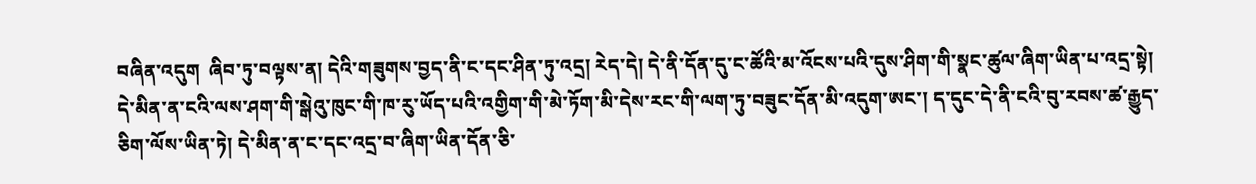བཞིན་འདུག  ཞིབ་ཏུ་བལྟས་ན། དེའི་གཟུགས་བྱད་ནི་ང་དང་ཤིན་ཏུ་འདྲ། རེད་དེ། དེ་ནི་དོན་དུ་ང་ཚོའི་མ་འོངས་པའི་དུས་ཤིག་གི་སྣང་ཚུལ་ཞིག་ཡིན་པ་འདྲ་སྟེ། དེ་མིན་ན་ངའི་ལས་ཤག་གི་སྒེའུ་ཁུང་གི་ཁ་རུ་ཡོད་པའི་འགྱིག་གི་མེ་ཏོག་མི་དེས་རང་གི་ལག་ཏུ་བཟུང་དོན་མི་འདུག་ཨང་། ད་དུང་དེ་ནི་ངའི་བུ་རབས་ཚ་རྒྱུད་ཅིག་ལོས་ཡིན་ཏེ། དེ་མིན་ན་ང་དང་འདྲ་བ་ཞིག་ཡིན་དོན་ཅི་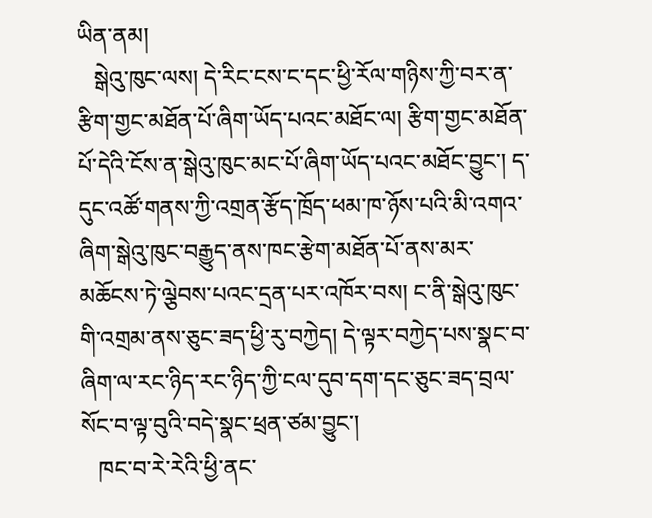ཡིན་ནམ།
   སྒེའུ་ཁུང་ལས། དེ་རིང་ངས་ང་དང་ཕྱི་རོལ་གཉིས་ཀྱི་བར་ན་རྩིག་གྱང་མཐོན་པོ་ཞིག་ཡོད་པའང་མཐོང་ལ། རྩིག་གྱང་མཐོན་པོ་དེའི་ངོས་ན་སྒེའུ་ཁུང་མང་པོ་ཞིག་ཡོད་པའང་མཐོང་བྱུང་། ད་དུང་འཚོ་གནས་ཀྱི་འགྲན་རྩོད་ཁྲོད་ཕམ་ཁ་ཉོས་པའི་མི་འགའ་ཞིག་སྒེའུ་ཁུང་བརྒྱུད་ནས་ཁང་རྩེག་མཐོན་པོ་ནས་མར་མཆོངས་ཏེ་ལྕེབས་པའང་དྲན་པར་འཁོར་བས། ང་ནི་སྒེའུ་ཁུང་གི་འགྲམ་ནས་ཅུང་ཟད་ཕྱི་རུ་བཀྱེད། དེ་ལྟར་བཀྱེད་པས་སྣང་བ་ཞིག་ལ་རང་ཉིད་རང་ཉིད་ཀྱི་ངལ་དུབ་དག་དང་ཅུང་ཟད་བྲལ་སོང་བ་ལྟ་བུའི་བདེ་སྣང་ཕྲན་ཙམ་བྱུང་།
   ཁང་བ་རེ་རེའི་ཕྱི་ནང་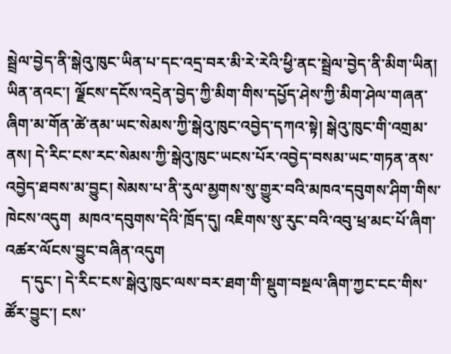སྦྲེལ་བྱེད་ནི་སྒེའུ་ཁུང་ཡིན་པ་དང་འདྲ་བར་མི་རེ་རེའི་ཕྱི་ནང་སྦྲེལ་བྱེད་ནི་མིག་ཡིན། ཡིན་ནའང་། ལྗོངས་དངོས་འདྲེན་བྱེད་ཀྱི་མིག་གིས་དཔྱོད་ཤེས་ཀྱི་མིག་ཤེལ་གཞན་ཞིག་མ་གོན་ཚེ་ནམ་ཡང་སེམས་ཀྱི་སྒེའུ་ཁུང་འབྱེད་དཀའ་སྟེ། སྒེའུ་ཁུང་གི་འགྲམ་ནས། དེ་རིང་ངས་རང་སེམས་ཀྱི་སྒེའུ་ཁུང་ཡངས་པོར་འབྱེད་བསམ་ཡང་གཏན་ནས་འབྱེད་ཐབས་མ་བྱུང། སེམས་པ་ནི་རུལ་མྱགས་སུ་གྱུར་བའི་མཁའ་དབུགས་ཤིག་གིས་ཁེངས་འདུག  མཁའ་དབུགས་དེའི་ཁྲོད་དུ། འཇིགས་སུ་རུང་བའི་འབུ་ཕྲ་མང་པོ་ཞིག་འཚར་ལོངས་བྱུང་བཞིན་འདུག
    ད་དུང་། དེ་རིང་ངས་སྒེའུ་ཁུང་ལས་བར་ཐག་གི་སྡུག་བསྔལ་ཞིག་ཀྱང་ངང་གིས་ཚོར་བྱུང་། ངས་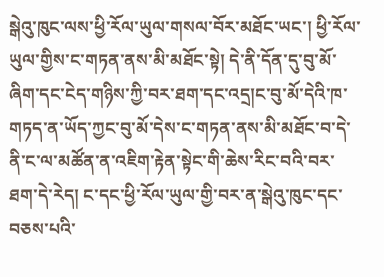སྒེའུ་ཁུང་ལས་ཕྱི་རོལ་ཡུལ་གསལ་བོར་མཐོང་ཡང་། ཕྱི་རོལ་ཡུལ་གྱིས་ང་གཏན་ནས་མི་མཐོང་སྟེ། དེ་ནི་དོན་དུ་བུ་མོ་ཞིག་དང་ངེད་གཉིས་ཀྱི་བར་ཐག་དང་འདྲ།ང་བུ་མོ་དེའི་ཁ་གཏད་ན་ཡོད་ཀྱང་བུ་མོ་དེས་ང་གཏན་ནས་མི་མཐོང་བ་དེ་ནི་ང་ལ་མཚོན་ན་འཇིག་རྟེན་སྟེང་གི་ཆེས་རིང་བའི་བར་ཐག་དེ་རེད། ང་དང་ཕྱི་རོལ་ཡུལ་གྱི་བར་ན་སྒེའུ་ཁུང་དང་བཅས་པའི་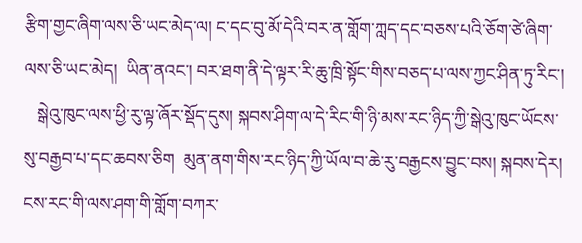རྩིག་གྱང་ཞིག་ལས་ཅི་ཡང་མེད་ལ། ང་དང་བུ་མོ་དེའི་བར་ན་གློག་ཀླད་དང་བཅས་པའི་ཅོག་ཙེ་ཞིག་ལས་ཅི་ཡང་མེད།  ཡིན་ནའང་། བར་ཐག་ནི་དེ་ལྟར་རི་ཆུ་ཁྲི་སྟོང་གིས་བཅད་པ་ལས་ཀྱང་ཤིན་ཏུ་རིང་།
   སྒེའུ་ཁུང་ལས་ཕྱི་རུ་ལྟ་ཞོར་སྡོད་དུས། སྐབས་ཤིག་ལ་དེ་རིང་གི་ཉི་མས་རང་ཉིད་ཀྱི་སྒེའུ་ཁུང་ཡོངས་སུ་བརྒྱབ་པ་དང་ཆབས་ཅིག  མུན་ནག་གིས་རང་ཉིད་ཀྱི་ཡོལ་བ་ཆེ་རུ་བརྒྱངས་བྱུང་བས། སྐབས་དེར། ངས་རང་གི་ལས་ཤག་གི་གློག་བཀར་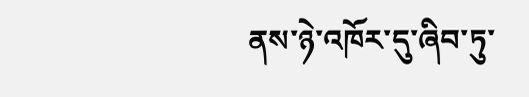ནས་ཉེ་འཁོར་དུ་ཞིབ་ཏུ་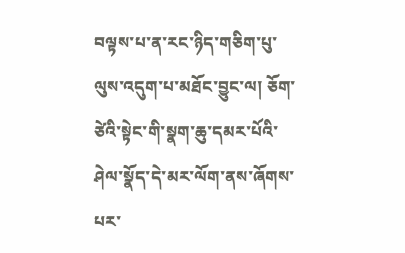བལྟས་པ་ན་རང་ཉིད་གཅིག་པུ་ལུས་འདུག་པ་མཐོང་བྱུང་ལ། ཅོག་ཙེའི་སྟེང་གི་སྣག་ཆུ་དམར་པོའི་ཤེལ་སྣོད་དེ་མར་ལོག་ནས་ཞོགས་པར་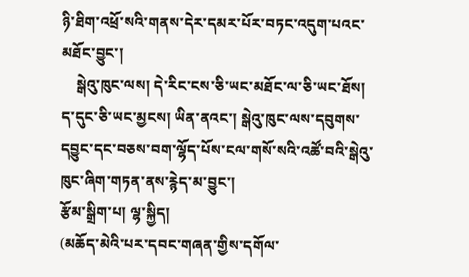ཉི་ཐིག་འཕྲོ་སའི་གནས་དེར་དམར་པོར་བཏང་འདུག་པའང་མཐོང་བྱུང་།
    སྒེའུ་ཁུང་ལས། དེ་རིང་ངས་ཅི་ཡང་མཐོང་ལ་ཅི་ཡང་ཐོས། ད་དུང་ཅི་ཡང་མྱངས། ཡིན་ནའང་། སྒེའུ་ཁུང་ལས་དབུགས་དབྱུང་དང་བཅས་བག་ལྷོད་པོས་ངལ་གསོ་སའི་འཚོ་བའི་སྒེའུ་ཁུང་ཞིག་གཏན་ནས་རྙེད་མ་བྱུང་།
རྩོམ་སྒྲིག་པ། ལྷ་སྐྱིད།
(མཆོད་མེའི་པར་དབང་གཞན་གྱིས་དགོལ་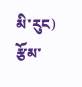མི་རུང)
རྩོམ་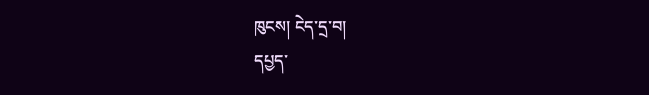ཁུངས། ངེད་དྲ་བ།
དཔྱད་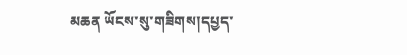མཆན ཡོངས་སུ་གཟིགས།དཔྱད་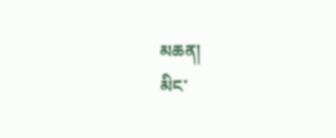མཆན།
མིང་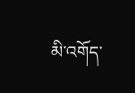མི་འགོད་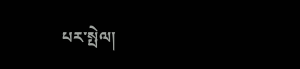པར་སྤེལ།